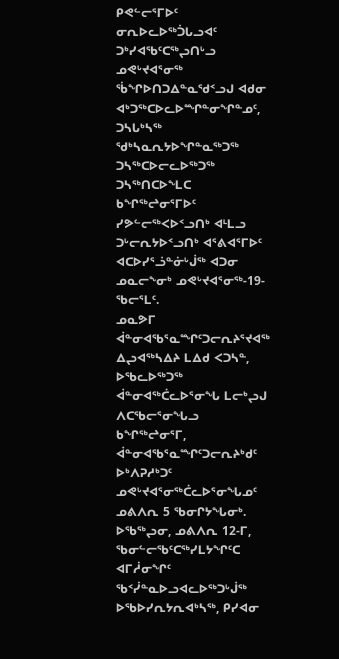ᑭᕙᓪᓕᕐᒥᐅᑦ ᓂᕆᐅᓚᐅᖅᑑᒐᓗᐊᑦ ᑐᒃᓯᐊᖃᑦᑕᖅᖢᑎᒡᓗ ᓄᕙᒡᔪᐊᕐᓂᖅ ᖄᖏᐅᑎᑐᐃᓐᓇᖁᑉᓗᒍ ᐊᑯᓂ ᐊᒃᑐᖅᑕᐅᓚᐅᙱᓐᓂᖏᓐᓄᑦ, ᑐᓴᒐᒃᓴᖅ ᖁᒃᓴᓇᕆᔭᐅᖏᓐᓇᖅᑐᖅ ᑐᓴᖅᑕᐅᓕᓚᐅᖅᑐᖅ ᑐᓴᖅᑎᑕᐅᖕᒪᑕ ᑲᖏᖅᖠᓂᕐᒥᐅᑦ ᓯᕗᓪᓕᖅᐸᐅᑉᓗᑎᒃ ᐊᒻᒪᓗ ᑐᒡᓕᕆᔭᐅᑉᓗᑎᒃ ᐊᕐᕕᐊᕐᒥᐅᑦ ᐊᑕᐅᓯᕐᓘᓐᓃᒡᒎᖅ ᐊᑐᓂ ᓄᓇᓕᖕᓂᒃ ᓄᕙᒡᔪᐊᕐᓂᖅ-19-ᖃᓕᕐᒪᑦ.
ᓄᓇᕗᒥ ᐋᓐᓂᐊᖃᕐᓇᙱᑦᑐᓕᕆᔨᕐᔪᐊᖅ ᐃᖢᐊᖅᓴᐃᔨ ᒪᐃᑯ ᐸᑐᓴᓐ, ᐅᖃᓚᐅᖅᑐᖅ ᐋᓐᓂᐊᖅᑖᓚᐅᕐᓂᖓ ᒪᓕᒃᖢᒍ ᐱᑕᖃᓕᕐᓂᖓᓗ ᑲᖏᖅᖠᓂᕐᒥ, ᐋᓐᓂᐊᖃᕐᓇᙱᑦᑐᓕᕆᔨᒃᑯᑦ ᐅᒃᐱᕈᓱᒃᑐᑦ ᓄᕙᒡᔪᐊᕐᓂᖅᑖᓚᐅᕐᓂᖓᓄᑦ ᓄᕕᐱᕆ 5 ᖃᓂᒋᔭᖓᓂᒃ.
ᐅᖃᖅᖢᓂ, ᓄᕕᐱᕆ 12-ᒥ, ᖃᓂᓪᓕᖃᑦᑕᖅᓯᒪᔭᖏᑦᑕ ᐊᒥᓲᓂᖏᑦ ᖃᑉᓰᓐᓇᐅᓗᐊᓚᐅᖅᑐᒡᒎᖅ ᐅᖃᐅᓯᕆᔭᕆᐊᒃᓴᖅ, ᑭᓯᐊᓂ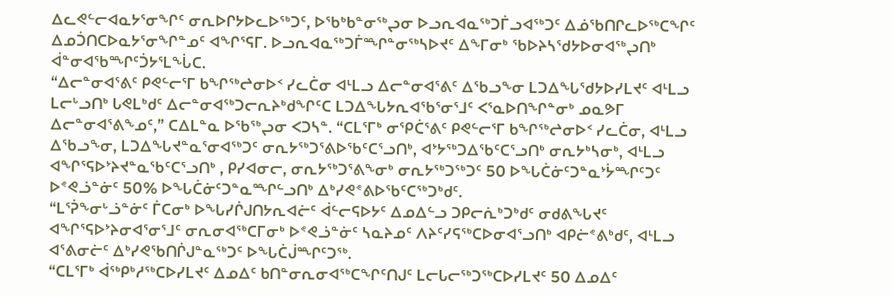ᐃᓚᕙᓪᓕᐊᓇᔭᕐᓂᖏᑦ ᓂᕆᐅᒋᔭᐅᓚᐅᖅᑐᑦ, ᐅᖃᒃᑲᓐᓂᖅᖢᓂ ᐅᓗᕆᐊᓇᖅᑐᒦᓗᐊᖅᑐᑦ ᐃᓅᖃᑎᒋᓚᐅᖅᑕᖏᑦ ᐃᓄᑑᑎᑕᐅᓇᔭᕐᓂᖏᓐᓄᑦ ᐊᖏᕐᕋᒥ. ᐅᓗᕆᐊᓇᖅᑐᒦᙱᓐᓂᖅᓴᐅᔪᑦ ᐃᖕᒥᓂᒃ ᖃᐅᔨᓴᖁᔭᐅᓂᐊᖅᖢᑎᒃ ᐋᓐᓂᐊᖃᙱᑦᑑᔭᕐᒪᖔᑕ.
“ᐃᓕᓐᓂᐊᕐᕕᑦ ᑭᕙᓪᓕᕐᒥ ᑲᖏᖅᖠᓂᐅᑉ ᓯᓚᑖᓂ ᐊᒻᒪᓗ ᐃᓕᓐᓂᐊᕐᕕᑦ ᐃᖃᓗᖕᓂ ᒪᑐᐃᖓᖁᔭᐅᓯᒪᔪᑦ ᐊᒻᒪᓗ ᒪᓕᒡᓗᑎᒃ ᒐᕙᒪᒃᑯᑦ ᐃᓕᓐᓂᐊᖅᑐᓕᕆᔨᒃᑯᖏᑦᑕ ᒪᑐᐃᖓᔭᕆᐊᖃᕐᓂᕐᒧᑦ ᐸᕐᓇᐅᑎᖏᓐᓂᒃ ᓄᓇᕗᒥ ᐃᓕᓐᓂᐊᕐᕕᖕᓄᑦ,” ᑕᐃᒪᓐᓇ ᐅᖃᖅᖢᓂ ᐸᑐᓴᓐ. “ᑕᒪᕐᒥᒃ ᓂᕿᑖᕐᕕᑦ ᑭᕙᓪᓕᕐᒥ ᑲᖏᖅᖠᓂᐅᑉ ᓯᓚᑖᓂ, ᐊᒻᒪᓗ ᐃᖃᓗᖕᓂ, ᒪᑐᐃᖓᔪᓐᓇᕐᓂᐊᖅᑐᑦ ᓂᕆᔭᖅᑐᕐᕕᐅᖃᑦᑕᕐᓗᑎᒃ, ᐊᔾᔭᖅᑐᐃᖃᑦᑕᕐᓗᑎᒃ ᓂᕆᔭᒃᓴᓂᒃ, ᐊᒻᒪᓗ ᐊᖏᕐᕋᐅᔾᔨᔪᓐᓇᖃᑦᑕᕐᓗᑎᒃ , ᑭᓯᐊᓂᓕ, ᓂᕆᔭᖅᑐᕐᕕᖕᓂᒃ ᓂᕆᔭᖅᑐᖅᑐᑦ 50 ᐅᖓᑖᓃᑦᑐᓐᓇᔾᔮᙱᑦᑐᑦ ᐅᕝᕙᓘᓐᓃᑦ 50% ᐅᖓᑖᓃᑦᑐᓐᓇᙱᓪᓗᑎᒃ ᐃᒃᓯᕙᕝᕕᐅᖃᑦᑕᖅᑐᒃᑯᑦ.
“ᒪᕐᕉᖕᓂᒡᓘᓐᓃᑦ ᒦᑕᓂᒃ ᐅᖓᓯᒌᒍᑎᔭᕆᐊᓖᑦ ᐋᓪᓕᕋᐅᔭᑦ ᐃᓄᐃᓪᓗ ᑐᑭᓕᕇᒃᑐᒃᑯᑦ ᓂᑯᕕᖓᔪᑦ ᐊᖏᕐᕋᐅᔾᔨᓂᐊᕐᓂᕐᒧᑦ ᓂᕆᓂᐊᖅᑕᒥᓂᒃ ᐅᕝᕙᓘᓐᓃᑦ ᓴᓇᔨᓄᑦ ᐱᔨᑦᓯᕋᖅᑕᐅᓂᐊᕐᓗᑎᒃ ᐊᑭᓖᕝᕕᒃᑯᑦ, ᐊᒻᒪᓗ ᐊᕐᕕᓂᓖᑦ ᐃᒃᓯᕙᖃᑎᒌᒍᓐᓇᖅᑐᑦ ᐅᖓᑖᒎᙱᑦᑐᖅ.
“ᑕᒪᕐᒥᒃ ᐋᖅᑭᒃᓱᖅᑕᐅᓯᒪᔪᑦ ᐃᓄᐃᑦ ᑲᑎᓐᓂᕆᓂᐊᖅᑕᖏᑦᑎᒍᑦ ᒪᓕᒐᓕᖅᑐᖅᑕᐅᓯᒪᔪᑦ 50 ᐃᓄᐃᑦ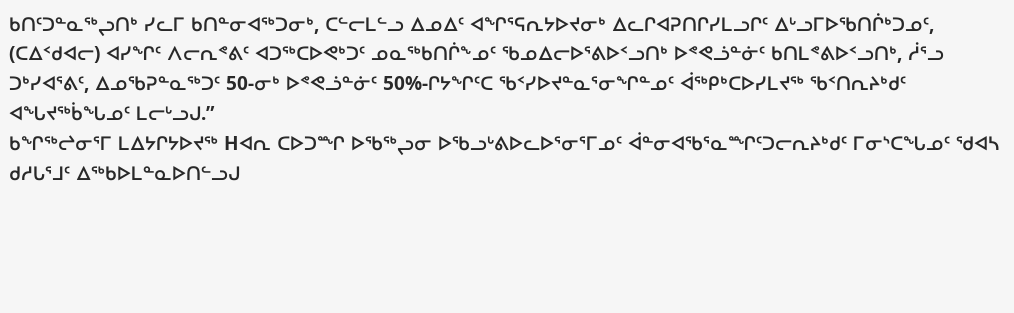ᑲᑎᑦᑐᓐᓇᖅᖢᑎᒃ ᓯᓚᒥ ᑲᑎᓐᓂᐊᖅᑐᓂᒃ, ᑕᓪᓕᒪᓪᓗ ᐃᓄᐃᑦ ᐊᖏᕐᕋᕆᔭᐅᔪᓂᒃ ᐃᓚᒋᐊᕈᑎᒋᓯᒪᓗᒋᑦ ᐃᒡᓗᒥᐅᖃᑎᒌᒃᑐᓄᑦ, (ᑕᐃᑉᑯᐊᓕ) ᐊᓯᖏᑦ ᐱᓕᕆᕝᕕᑦ ᐊᑐᖅᑕᐅᕙᒃᑐᑦ ᓄᓇᖅᑲᑎᒌᖕᓄᑦ ᖃᓄᐃᓕᐅᕐᕕᐅᑉᓗᑎᒃ ᐅᕝᕙᓘᓐᓃᑦ ᑲᑎᒪᕝᕕᐅᑉᓗᑎᒃ, ᓲᕐᓗ ᑐᒃᓯᐊᕐᕕᑦ, ᐃᓄᖃᕈᓐᓇᖅᑐᑦ 50-ᓂᒃ ᐅᕝᕙᓘᓐᓃᑦ 50%-ᒋᔭᖏᑦᑕ ᖃᑉᓯᐅᔪᓐᓇᕐᓂᖏᓐᓄᑦ ᐋᖅᑭᒃᑕᐅᓯᒪᔪᖅ ᖃᑉᑎᕆᔨᒃᑯᑦ ᐊᖓᔪᖅᑳᖓᓄᑦ ᒪᓕᒡᓗᒍ.”
ᑲᖏᖅᖠᓂᕐᒥ ᒪᐃᔭᒋᔭᐅᔪᖅ Hᐊᕆ ᑕᐅᑐᙱ ᐅᖃᖅᖢᓂ ᐅᖃᓗᒡᕕᐅᓚᐅᕐᓂᕐᒥᓄᑦ ᐋᓐᓂᐊᖃᕐᓇᙱᑦᑐᓕᕆᔨᒃᑯᑦ ᒥᓂᔅᑕᖓᓄᑦ ᖁᐊᓴ ᑯᓱᒐᕐᒧᑦ ᐃᖅᑲᐅᒪᓐᓇᐅᑎᓪᓗᒍ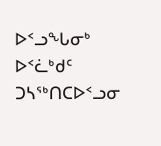ᐅᑉᓗᖓᓂᒃ ᐅᑉᓛᒃᑯᑦ ᑐᓴᖅᑎᑕᐅᑉᓗᓂ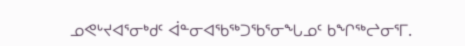ᓄᕙᒡᔪᐊᕐᓂᒃᑯᑦ ᐋᓐᓂᐊᖃᖅᑐᖃᕐᓂᖓᓄᑦ ᑲᖏᖅᖠᓂᕐᒥ.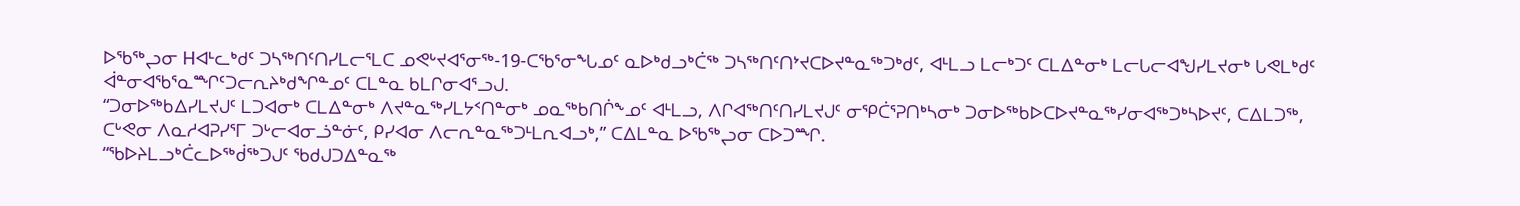ᐅᖃᖅᖢᓂ Hᐊᒻᓚᒃᑯᑦ ᑐᓴᖅᑎᑦᑎᓯᒪᓕᕐᒪᑕ ᓄᕙᒡᔪᐊᕐᓂᖅ-19-ᑕᖃᕐᓂᖓᓄᑦ ᓇᐅᒃᑯᓗᒃᑖᖅ ᑐᓴᖅᑎᑦᑎᔾᔪᑕᐅᔪᓐᓇᖅᑐᒃᑯᑦ, ᐊᒻᒪᓗ ᒪᓕᒃᑐᑦ ᑕᒪᐃᓐᓂᒃ ᒪᓕᒐᓕᐊᖑᓯᒪᔪᓂᒃ ᒐᕙᒪᒃᑯᑦ ᐋᓐᓂᐊᖃᕐᓇᙱᑦᑐᓕᕆᔨᒃᑯᖏᓐᓄᑦ ᑕᒪᓐᓇ ᑲᒪᒋᓂᐊᕐᓗᒍ.
“ᑐᓂᐅᖅᑲᐃᓯᒪᔪᒍᑦ ᒪᑐᐊᓂᒃ ᑕᒪᐃᓐᓂᒃ ᐱᔪᓐᓇᖅᓯᒪᔭᑉᑎᓐᓂᒃ ᓄᓇᖅᑲᑎᒌᖕᓄᑦ ᐊᒻᒪᓗ, ᐱᒋᐊᖅᑎᑦᑎᓯᒪᔪᒍᑦ ᓂᕿᑖᕐᕈᑎᒃᓴᓂᒃ ᑐᓂᐅᖅᑲᐅᑕᐅᔪᓐᓇᖅᓯᓂᐊᖅᑐᒃᓴᐅᔪᑦ, ᑕᐃᒪᑐᖅ, ᑕᒡᕙᓂ ᐱᓇᓱᐊᕈᓯᕐᒥ ᑐᒡᓕᐊᓂᓘᓐᓃᑦ, ᑭᓯᐊᓂ ᐱᓕᕆᓐᓇᖅᑐᒻᒪᕆᐊᓗᒃ,” ᑕᐃᒪᓐᓇ ᐅᖃᖅᖢᓂ ᑕᐅᑐᙱ.
“ᖃᐅᔨᒪᓗᒃᑖᓚᐅᖅᑰᖅᑐᒍᑦ ᖃᑯᒍᑐᐃᓐᓇᖅ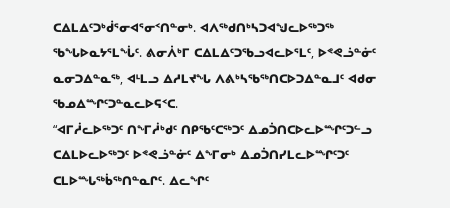ᑕᐃᒪᐃᑦᑐᒃᑰᕐᓂᐊᕐᓂᑉᑎᓐᓂᒃ. ᐊᐱᖅᑯᑎᒃᓴᑐᐊᖑᓚᐅᖅᑐᖅ ᖃᖓᐅᓇᔭᕐᒪᖔᑦ. ᕕᓂᐲᒃᒥ ᑕᐃᒪᐃᑦᑐᖃᓗᐊᓚᐅᕐᒪᑦ, ᐅᕝᕙᓘᓐᓃᑦ ᓇᓂᑐᐃᓐᓇᖅ, ᐊᒻᒪᓗ ᐃᓱᒪᔪᖓ ᐱᕕᒃᓴᖃᖅᑎᑕᐅᑐᐃᓐᓇᒧᑦ ᐊᑯᓂ ᖃᓄᐃᙱᑦᑐᓐᓇᓚᐅᕋᑉᑕ.
“ᐊᒥᓲᓚᐅᖅᑐᑦ ᑎᖕᒥᓲᒃᑯᑦ ᑎᑭᖃᑦᑕᖅᑐᑦ ᐃᓄᑑᑎᑕᐅᓚᐅᙱᑦᑐᓪᓗ ᑕᐃᒪᐅᓚᐅᖅᑐᑦ ᐅᕝᕙᓘᓐᓃᑦ ᐃᖕᒥᓂᒃ ᐃᓄᑑᑎᓯᒪᓚᐅᙱᑦᑐᑦ ᑕᒪᐅᙵᖅᑳᖅᑎᓐᓇᒋᑦ. ᐃᓚᖏᑦ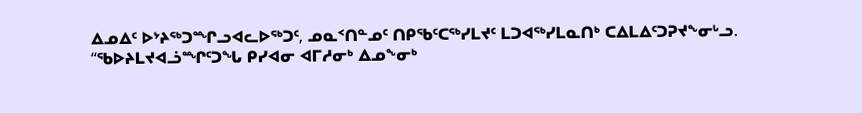ᐃᓄᐃᑦ ᐅᔾᔨᖅᑐᙱᓗᐊᓚᐅᖅᑐᑦ, ᓄᓇᑉᑎᓐᓄᑦ ᑎᑭᖃᑦᑕᖅᓯᒪᔪᑦ ᒪᑐᐊᖅᓯᒪᓇᑎᒃ ᑕᐃᒪᐃᑦᑐᕈᔪᖕᓂᒡᓗ.
“ᖃᐅᔨᒪᔪᐊᓘᙱᑦᑐᖓ ᑭᓯᐊᓂ ᐊᒥᓱᓂᒃ ᐃᓄᖕᓂᒃ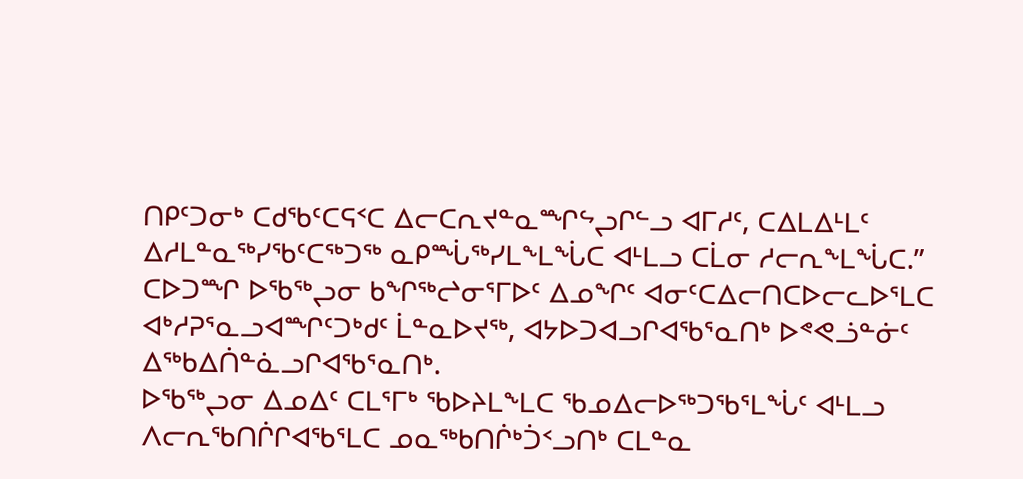ᑎᑭᑦᑐᓂᒃ ᑕᑯᖃᑦᑕᕋᑉᑕ ᐃᓕᑕᕆᔪᓐᓇᙱᖦᖢᒋᓪᓗ ᐊᒥᓱᑦ, ᑕᐃᒪᐃᒻᒪᑦ ᐃᓱᒪᓐᓇᖅᓯᖃᑦᑕᖅᑐᖅ ᓇᑭᙶᖅᓯᒪᖕᒪᖔᑕ ᐊᒻᒪᓗ ᑕᒫᓂ ᓱᓕᕆᖕᒪᖔᑕ.”
ᑕᐅᑐᙱ ᐅᖃᖅᖢᓂ ᑲᖏᖅᖠᓂᕐᒥᐅᑦ ᐃᓄᖏᑦ ᐊᓂᑦᑕᐃᓕᑎᑕᐅᓕᓚᐅᕐᒪᑕ ᐊᒃᓱᕈᕐᓇᓗᐊᙱᑦᑐᒃᑯᑦ ᒫᓐᓇᐅᔪᖅ, ᐊᔭᐅᑐᐊᓗᒋᐊᖃᕐᓇᑎᒃ ᐅᕝᕙᓘᓐᓃᑦ ᐃᖅᑲᐃᑏᓐᓈᓗᒋᐊᖃᕐᓇᑎᒃ.
ᐅᖃᖅᖢᓂ ᐃᓄᐃᑦ ᑕᒪᕐᒥᒃ ᖃᐅᔨᒪᖕᒪᑕ ᖃᓄᐃᓕᐅᖅᑐᖃᕐᒪᖔᑦ ᐊᒻᒪᓗ ᐱᓕᕆᖃᑎᒌᒋᐊᖃᕐᒪᑕ ᓄᓇᖅᑲᑎᒌᒃᑑᑉᓗᑎᒃ ᑕᒪᓐᓇ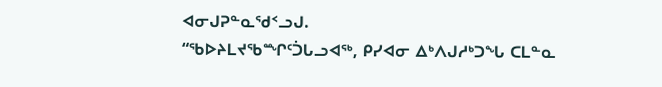ᐊᓂᒍᕈᓐᓇᖁᑉᓗᒍ.
“ᖃᐅᔨᒪᔪᖃᙱᑦᑑᒐᓗᐊᖅ, ᑭᓯᐊᓂ ᐃᒃᐱᒍᓱᒃᑐᖓ ᑕᒪᓐᓇ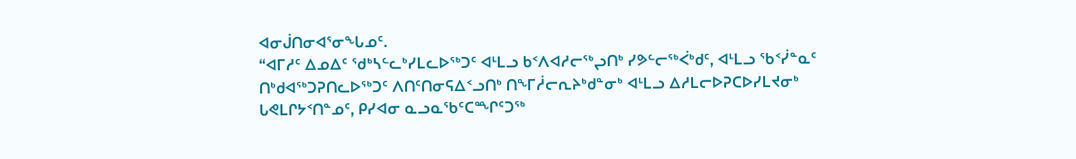ᐊᓂᒎᑎᓂᐊᕐᓂᖓᓄᑦ.
“ᐊᒥᓱᑦ ᐃᓄᐃᑦ ᖁᒃᓴᓪᓚᒃᓯᒪᓚᐅᖅᑐᑦ ᐊᒻᒪᓗ ᑲᑉᐱᐊᓱᓕᖅᖢᑎᒃ ᓯᕗᓪᓕᖅᐹᒃᑯᑦ, ᐊᒻᒪᓗ ᖃᑉᓰᓐᓇᑦ ᑎᒃᑯᐊᖅᑐᕈᑎᓚᐅᖅᑐᑦ ᐱᑎᑦᑎᓂᕋᐃᑉᓗᑎᒃ ᑎᖕᒥᓲᓕᕆᔨᒃᑯᓐᓂᒃ ᐊᒻᒪᓗ ᐃᓱᒪᓕᐅᕈᑕᐅᓯᒪᔪᓂᒃ ᒐᕙᒪᒋᔭᑉᑎᓐᓄᑦ, ᑭᓯᐊᓂ ᓇᓗᓇᖃᑦᑕᙱᑦᑐᖅ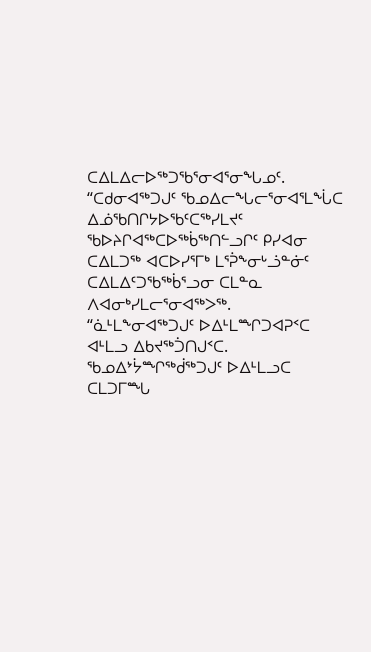ᑕᐃᒪᐃᓕᐅᖅᑐᖃᕐᓂᐊᕐᓂᖓᓄᑦ.
“ᑕᑯᓂᐊᖅᑐᒍᑦ ᖃᓄᐃᓕᖓᓕᕐᓂᐊᕐᒪᖔᑕ ᐃᓅᖃᑎᒋᔭᐅᖃᑦᑕᖅᓯᒪᔪᑦ ᖃᐅᔨᒋᐊᖅᑕᐅᖅᑳᖅᑎᓪᓗᒋᑦ ᑭᓯᐊᓂ ᑕᐃᒪᑐᖅ ᐊᑕᐅᓯᕐᒥᒃ ᒪᕐᕉᖕᓂᒡᓘᓐᓃᑦ ᑕᐃᒪᐃᑦᑐᖃᖅᑳᕐᓗᓂ ᑕᒪᓐᓇ ᐱᐊᓂᒃᓯᒪᓕᕐᓂᐊᖅᐳᖅ.
“ᓈᒻᒪᖕᓂᐊᖅᑐᒍᑦ ᐅᐃᒻᒪᙱᑐᐊᕈᑉᑕ ᐊᒻᒪᓗ ᐃᑲᔪᖅᑑᑎᒍᑉᑕ. ᖃᓄᐃᔾᔮᙱᖅᑰᖅᑐᒍᑦ ᐅᐃᒻᒪᓗᑕ ᑕᒪᑐᒥᙵ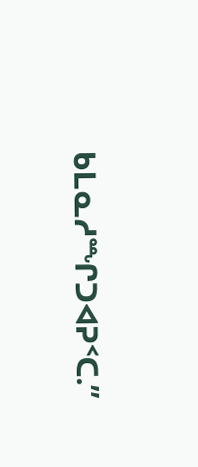ᑲᒪᓇᓱᙱᑐᐊᕈᑉᑕ.”